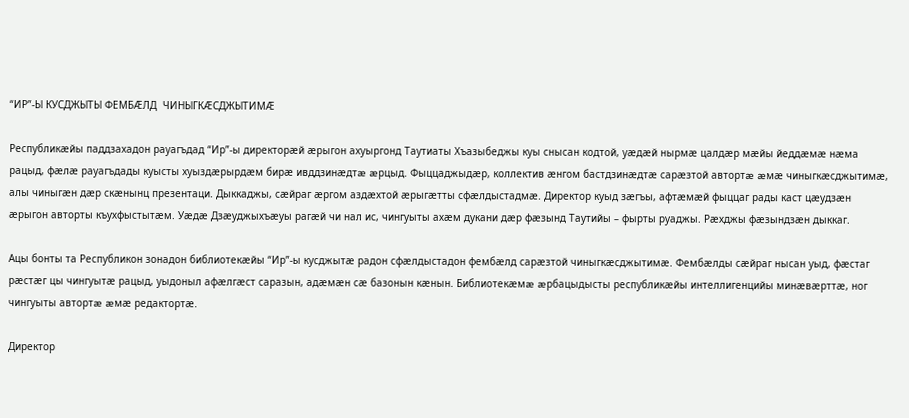“ИР”-Ы КУСДЖЫТЫ ФЕМБÆЛД  ЧИНЫГКÆСДЖЫТИМÆ

Республикæйы паддзахадон рауагъдад “Ир”-ы директорæй æрыгон ахуыргонд Таутиаты Хъазыбеджы куы снысан кодтой, уæдæй нырмæ цалдæр мæйы йеддæмæ нæма рацыд, фæлæ рауагъдады куысты хуыздæрырдæм бирæ ивддзинæдтæ æрцыд. Фыццаджыдæр, коллектив æнгом бастдзинæдтæ сарæзтой автортæ æмæ чиныгкæсджытимæ, алы чиныгæн дæр скæнынц презентаци. Дыккаджы, сæйраг æргом аздæхтой æрыгæтты сфæлдыстадмæ. Директор куыд зæгъы, афтæмæй фыццаг рады каст цæудзæн æрыгон авторты къухфыстытæм. Уæдæ Дзæуджыхъæуы рагæй чи нал ис, чингуыты ахæм дукани дæр фæзынд Таутийы – фырты руаджы. Рæхджы фæзындзæн дыккаг.

Ацы бонты та Республикон зонадон библиотекæйы “Ир”-ы кусджытæ радон сфæлдыстадон фембæлд сарæзтой чиныгкæсджытимæ. Фембæлды сæйраг нысан уыд, фæстаг рæстæг цы чингуытæ рацыд, уыдоныл афæлгæст саразын, адæмæн сæ базонын кæнын. Библиотекæмæ æрбацыдысты республикæйы интеллигенцийы минæвæрттæ, ног чингуыты автортæ æмæ редактортæ.

Директор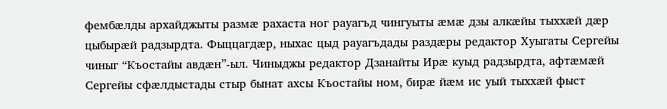фембæлды архайджыты размæ рахаста ног рауагъд чингуыты æмæ дзы алкæйы тыххæй дæр цыбырæй радзырдта. Фыццагдæр, ныхас цыд рауагъдады раздæры редактор Хуыгаты Сергейы чиныг “Къостайы авдæн”-ыл. Чиныджы редактор Дзанайты Ирæ куыд радзырдта, афтæмæй Сергейы сфæлдыстады стыр бынат ахсы Къостайы ном, бирæ йæм ис уый тыххæй фыст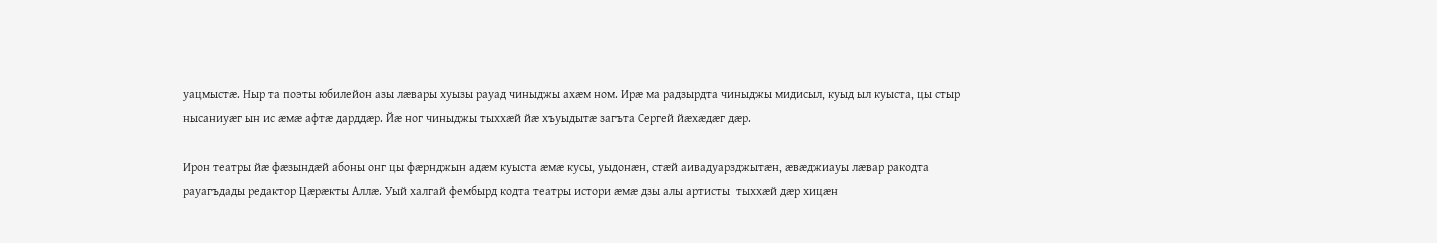уацмыстæ. Ныр та поэты юбилейон азы лæвары хуызы рауад чиныджы ахæм ном. Ирæ ма радзырдта чиныджы мидисыл, куыд ыл куыста, цы стыр нысаниуæг ын ис æмæ афтæ дарддæр. Йæ ног чиныджы тыххæй йæ хъуыдытæ загъта Сергей йæхæдæг дæр.

Ирон театры йæ фæзындæй абоны онг цы фæрнджын адæм куыста æмæ кусы, уыдонæн, стæй аивадуарзджытæн, æвæджиауы лæвар ракодта рауагъдады редактор Цæрæкты Аллæ. Уый халгай фембырд кодта театры истори æмæ дзы алы артисты  тыххæй дæр хицæн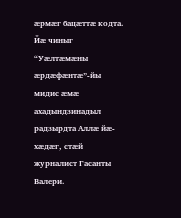æрмæг бацæттæ кодта. Йæ чиныг “Уæлтæмæны æрдæфæнтæ”-йы  мидис æмæ ахадындзинадыл радзырдта Аллæ йæ-хæдæг, стæй журналист Гасанты Валери.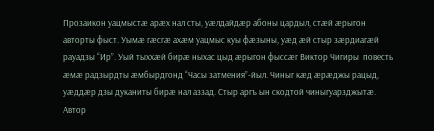Прозаикон уацмыстæ арæх нал сты, уæлдайдæр абоны цардыл, стæй æрыгон авторты фыст. Уымæ гæсгæ ахæм уацмыс куы фæзыны, уæд æй стыр зæрдиагæй рауадзы “Ир”. Уый тыххæй бирæ ныхас цыд æрыгон фыссæг Виктор Чигиры  повесть æмæ радзырдты æмбырдгонд “Часы затмения”-йыл. Чиныг кæд æрæджы рацыд, уæддæр дзы дуканиты бирæ нал аззад. Стыр аргъ ын скодтой чиныгуарзджытæ. Автор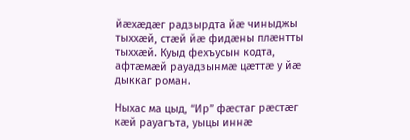йæхæдæг радзырдта йæ чиныджы тыххæй, стæй йæ фидæны плæнтты тыххæй. Куыд фехъусын кодта, афтæмæй рауадзынмæ цæттæ у йæ дыккаг роман.

Ныхас ма цыд, “Ир” фæстаг рæстæг кæй рауагъта, уыцы иннæ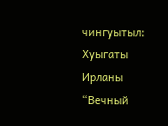чингуытыл: Хуыгаты Ирланы “Вечный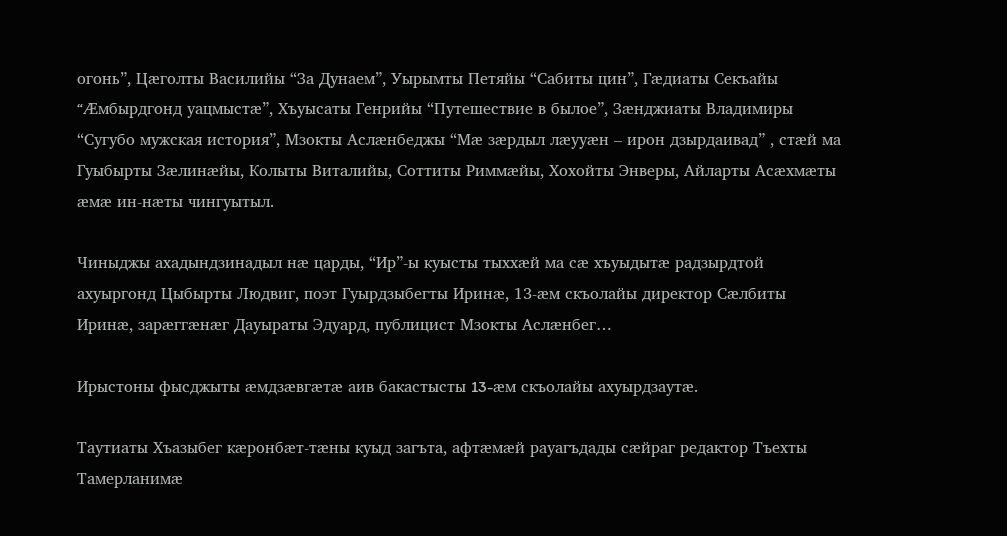огонь”, Цæголты Василийы “За Дунаем”, Уырымты Петяйы “Сабиты цин”, Гæдиаты Секъайы “Æмбырдгонд уацмыстæ”, Хъуысаты Генрийы “Путешествие в былое”, Зæнджиаты Владимиры “Сугубо мужская история”, Мзокты Аслæнбеджы “Мæ зæрдыл лæууæн – ирон дзырдаивад” , стæй ма Гуыбырты Зæлинæйы, Колыты Виталийы, Соттиты Риммæйы, Хохойты Энверы, Айларты Асæхмæты æмæ ин-нæты чингуытыл.

Чиныджы ахадындзинадыл нæ царды, “Ир”-ы куысты тыххæй ма сæ хъуыдытæ радзырдтой ахуыргонд Цыбырты Людвиг, поэт Гуырдзыбегты Иринæ, 13-æм скъолайы директор Сæлбиты Иринæ, зарæггæнæг Дауыраты Эдуард, публицист Мзокты Аслæнбег…

Ирыстоны фысджыты æмдзæвгæтæ аив бакастысты 13-æм скъолайы ахуырдзаутæ.

Таутиаты Хъазыбег кæронбæт-тæны куыд загъта, афтæмæй рауагъдады сæйраг редактор Тъехты Тамерланимæ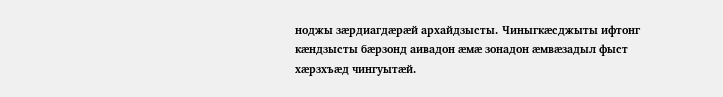ноджы зæрдиагдæрæй архайдзысты. Чиныгкæсджыты ифтонг кæндзысты бæрзонд аивадон æмæ зонадон æмвæзадыл фыст хæрзхъæд чингуытæй.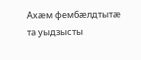Ахæм фембæлдтытæ та уыдзысты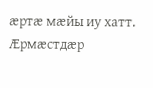æртæ мæйы иу хатт. Æрмæстдæр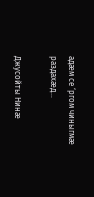адæм се ‘ргом чиныгмæ раздахæд…

Джусойты Нинӕ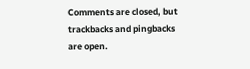Comments are closed, but trackbacks and pingbacks are open.